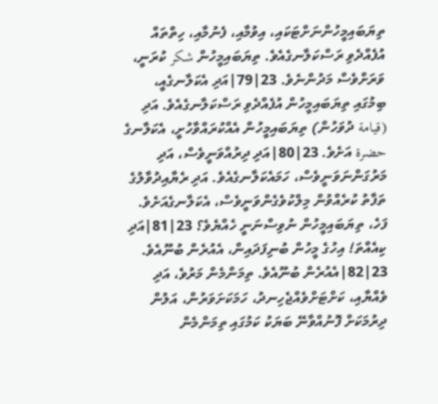ތިޔަބައިމީހުންނަށްޓަކައި، އިވުމާއި، ފެނުމާއި، ހިތްތައް އުފެއްދެވި ރަސްކަލާނގެއެވެ. ތިޔަބައިމީހުން شكر ކުރަނީ، ވަރަށްވެސް މަދުންނެވެ. 23|79|އަދި އެކަލާނގެއީ، ބިމުގައި ތިޔަބައިމީހުން އުފެއްދެވި ރަސްކަލާނގެއެވެ. އަދި (قيامة ދުވަހުން) ތިޔަބައިމީހުން އެއްކުރައްވާހުށީ، އެކަލާނގެ حضرة އަށެވެ. 23|80|އަދި ދިރުއްވަނީވެސް، އަދި މަރުގަންނަވަނީވެސް، ހަމައެކަލާނގެއެވެ. އަދި ރެޔާއިދުވާލުގެ ތަފާތު ކުރެއްވުން މިލްކުވެގެންވަނީވެސް، އެކަލާނގެއަށެވެ. ފަހެ، ތިޔަބައިމީހުން ނުވިސްނަނީ ހެއްޔެވެ؟ 23|81|އަދި ކިއެއްތަ! އިހުގެ މީހުން ބުނިފަދައިން، އެއުރެން ބުނޫއެވެ. 23|82|އެއުރެން ބުނޫއެވެ. ތިމަންމެން މަރުވެ، އަދި ވެއްޔާއި، ކަށްޓަށްވެއްޖެހިނދު، ހަމަކަށަވަރުން، އަލުން ދިރުމަކަށް ފޮނުއްވާނޭ ބަޔަކު ކަމުގައި ތިމަންމެން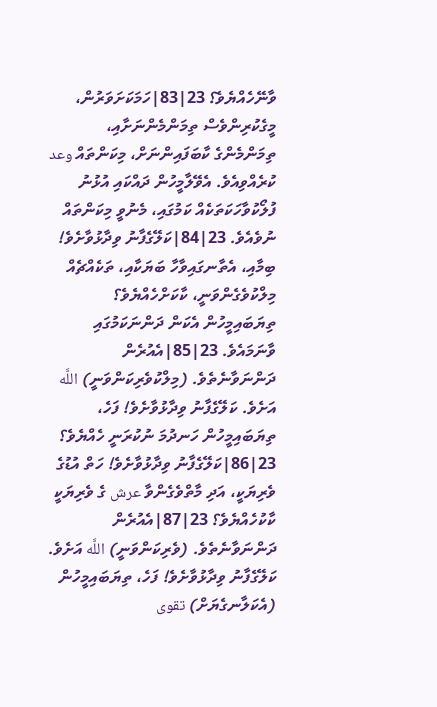ވާނޭހެއްޔެވެ؟ 23|83|ހަމަކަށަވަރުން، މީގެކުރިންވެސް ތިމަންމެންނަށާއި، ތިމަންމެންގެ ކާބަފައިންނަށް، މިކަންތައް وعد ކުރެއްވިއެވެ. އެވޭލާމީހުން ދައްކައި އުޅުނު ފުލޯކުވާހަކަތަކެއް ކަމުގައި، މެނުވީ މިކަންތައް ނުވެއެވެ. 23|84|ކަލޭގެފާނު ވިދާޅުވާށެވެ! ބިމާއި، އެތާނގައިވާހާ ބަޔަކާއި، ތަކެއްޗެއް މިލްކުވެގެންވަނީ، ކާކަށްހެއްޔެވެ؟ ތިޔަބައިމީހުން އެކަން ދަންނަކަމުގައި ވާނަމައެވެ. 23|85|އެއުރެން ދަންނަވާނެތެވެ. (މިލްކުވެރިކަންވަނީ) اللَّه އަށެވެ. ކަލޭގެފާނު ވިދާޅުވާށެވެ! ފަހެ، ތިޔަބައިމީހުން ހަނދުމަ ނުކުރަނީ ހެއްޔެވެ؟ 23|86|ކަލޭގެފާނު ވިދާޅުވާށެވެ! ހަތް އުޑުގެ ވެރިޔަކީ، އަދި މާތްވެގެންވާ عرش ގެ ވެރިޔަކީ ކާކުހެއްޔެވެ؟ 23|87|އެއުރެން ދަންނަވާނެތެވެ. (ވެރިކަންވަނީ) اللَّه އަށެވެ. ކަލޭގެފާނު ވިދާޅުވާށެވެ! ފަހެ، ތިޔަބައިމީހުން (އެކަލާނގެޔަށް) تقوى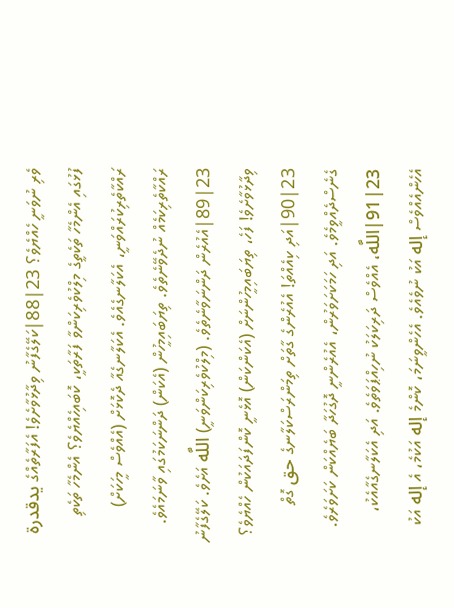ވެރި ނުވަނީ ހެއްޔެވެ؟ 23|88|ކަލޭގެފާނު ވިދާޅުވާށެވެ! އެފަރާތެއްގެ يدقدرة ފުޅުގައި އެންމެހާ ތަކެތީގެ މިލްކުވެރިކަންވާ ފަރާތަކީ، ކޮބައިހެއްޔެވެ؟ އެންމެހާ ތަކެތި ރައްކާތެރިކުރައްވަނީ، އެކަލާނގެއެވެ. އެކަލާނގެއާ ދެކޮޅަށް (އެއްވެސް މީހަކަށް) ރައްކާތެރިކަމެއް ނުދެވޭނެތެވެ. ތިޔަބައިމީހުން (އެކަން) ދަންނަކަމުގައި ވާނަމައެވެ. 23|89|އެއުރެން ދަންނަވާނެތެވެ. (މިލްކުވެރިކަންވަނީ) اللَّه އަށެވެ. ކަލޭގެފާނު ވިދާޅުވާށެވެ! ފަހެ، ތިޔަބައިމީހުންނަށް (އެކަންކަން) އޮޅެނީ ކޮންފަދައަކުން ހެއްޔެވެ؟ 23|90|އަދި ކިއެއްތަ! އެއުރެންގެ ގާތަށް ތިމަންރަސްކަލާނގެ حق ގޮތް ގެނެސްދެއްވީމެވެ. އަދި ހަމަކަށަވަރުން، އެއުރެންނީ ދޮގުހަދާ ބަޔެއްކަން ކަށަވަރެވެ. 23|91|اللَّه، އެއްވެސް ދަރިކަލަކު ނުހިއްޕަވަތެވެ. އަދި އެކަލާނގެއާއެކު، އެހެންއެއްވެސް إله އަކު ނުވެއެވެ. އެހެންވީނަމަ، ކޮންމެ إله އަކުމެ، އެ إله އަކު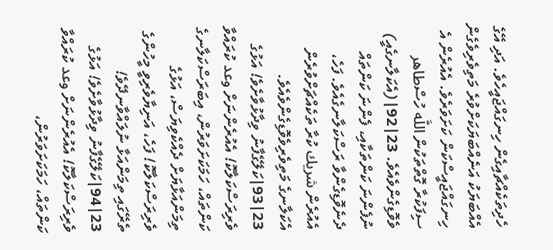ހެދިތަކެއްޗާއިގެން ހިނގައްޖައީހެވެ. އަދި އޭގެ އެއްބަޔަކު އަނެއްބަޔަކަށްވުރެ މަތިވެރިވެގެން ހިނގައްޖައީސްކަން ކަށަވަރެވެ. އެއުރެން އެ ސިފަކުރާ ގޮތްތަކުން اللَّه ހުސްطاهر ވެވޮޑިގެންވެއެވެ. 23|92|(އެކަލާނގެއީ) ނުފެންނަ ކަންތަކާއި، ފެންނަ ކަންތައް ދެނެވޮޑިގެންވާ ރަސްކަލާނގެއެވެ. ފަހެ، އެއުރެން شريك ކުރާ ތަކެއްޗަށްވުރެން އެކަލާނގެ މަތިވެރިވެވޮޑިގެންވެއެވެ. 23|93|ކަލޭގެފާނު ވިދާޅުވާށެވެ! އަޅުގެ ވެރިރަސްކަލާކޮ! އެއުރެންނަށް وعد ކުރައްވާ ކަންތައް، ހަމަކަށަވަރުން، އިބަރަސްކަލާނގެ ތިމަންއަޅާޔަށް ދެއްކެވިޔަސް، އަޅުގެ ވެރިރަސްކަލާކޮ! ފަހެ، އަނިޔާވެރިވީ މީހުންގެ ތެރޭގައި ތިމަންއަޅާ ނުލައްވާނދޭވެ! 23|94|ކަލޭގެފާނު ވިދާޅުވާށެވެ! އަޅުގެ ވެރިރަސްކަލާކޮ! އެއުރެންނަށް وعد ކުރައްވާ ކަންތައް، ހަމަކަށަވަރުން،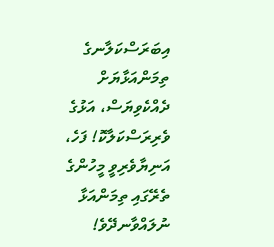އިބަރަސްކަލާނގެ ތިމަންއަޅާޔަށް ދެއްކެވިޔަސް، އަޅުގެ ވެރިރަސްކަލާކޮ! ފަހެ، އަނިޔާވެރިވީ މީހުންގެ ތެރޭގައި ތިމަންއަޅާ ނުލައްވާނދޭވެ!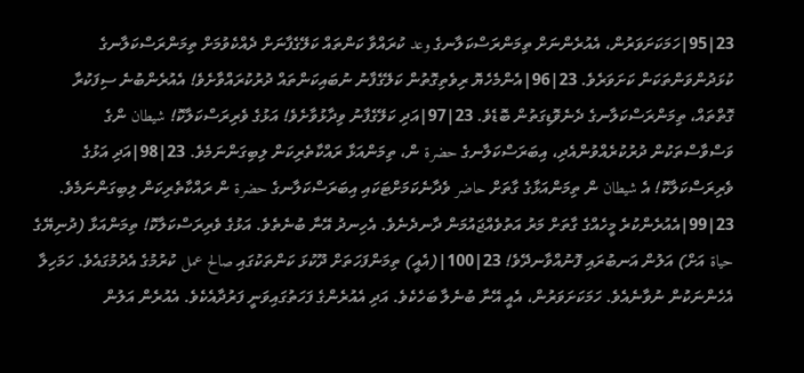23|95|ހަމަކަށަވަރުން، އެއުރެންނަށް ތިމަންރަސްކަލާނގެ وعد ކުރައްވާ ކަންތައް ކަލޭގެފާނަށް ދެއްކެވުމަށް ތިމަންރަސްކަލާނގެ ކުޅަދުންވަންތަކަން ކަށަވަރެވެ. 23|96|އެންމެހެޔޮ ރިވެތިގޮތުން ކަލޭގެފާނު ނުބައިކަންތައް ދުރުކުރައްވާށެވެ! އެއުރެންބުނެ ސިފަކުރާ ގޮތްތައް، ތިމަންރަސްކަލާނގެ ދެނެވޮޑިގަތުން ބޮޑެވެ. 23|97|އަދި ކަލޭގެފާނު ވިދާޅުވާށެވެ! އަޅުގެ ވެރިރަސްކަލާކޮ! شيطان ންގެ ވަސްވާސްތަކުން ދުރުކުރެއްވުންއެދި، އިބަރަސްކަލާނގެ حضرة ން، ތިމަންއަޅާ ރައްކާތެރިކަން ލިބިގަންނަމެވެ. 23|98|އަދި އަޅުގެ ވެރިރަސްކަލާކޮ! އެ شيطان ން ތިމަންއަޅާގެ ގާތަށް حاضر ވެދާނެކަމަށްޓަކައި އިބަރަސްކަލާނގެ حضرة ން ރައްކާތެރިކަން ލިބިގަންނަމެވެ. 23|99|އެއުރެންކުރެ މީހެއްގެ ގާތަށް މަރު އަތުވެއްޖައުމަން ދާނދެނެވެ. އެހިނދު އޭނާ ބުނެތެވެ. އަޅުގެ ވެރިރަސްކަލާކޮ! ތިމަންއަޅާ (ދުނިޔޭގެ حياة އަށް) އަލުން އަނބުރައި ފޮނުއްވާނދޭވެ! 23|100|(އެއީ) ތިމަންފަހަތަށް ދޫކުޅަ ކަންތަކުގައި صالح عمل ކުރުމުގެ އެދުމުގައެވެ. ހަމަހިލާ އެހެންނަކުން ނުވާނެއެވެ. ހަމަކަށަވަރުން، އެއީ އޭނާ ބުނެލާ ބަހެކެވެ. އަދި އެއުރެންގެ ފަހަތުގައިވަނީ ފަރުދާއެކެވެ. އެއުރެން އަލުން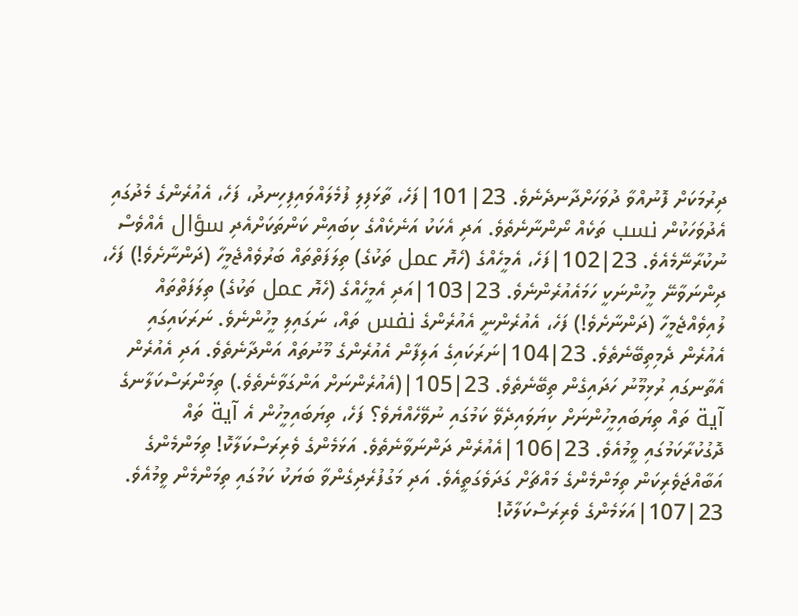ދިރުމަކަށް ފޮނުއްވާ ދުވަހަށްދާނދެނެވެ. 23|101|ފަހެ، ތާޅަފިލި ފުމެލައްވައިފިހިނދު، ފަހެ، އެއުރެންގެ މެދުގައި އެދުވަހަކުން نسب ތަކެއް ނޯންނާނެތެވެ. އަދި އެކަކު އަނެކެއްގެ ކިބައިން ކަންތަކަށްއެދި سؤال އެއްވެސް ނުކުރާނޭމެއެވެ. 23|102|ފަހެ، އެމީހެއްގެ (ހެޔޮ عمل ތަކުގެ) ތިލަފަތްތައް ބަރުވެއްޖެމީހާ (ދަންނާށެވެ!) ފަހެ، ދިންނަވާނޭ މީހުންނަކީ ހަމައެއުރެންނެވެ. 23|103|އަދި އެމީހެއްގެ (ހެޔޮ عمل ތަކުގެ) ތިލަފަތްތައް ލުއިވެއްޖެމީހާ (ދަންނާށެވެ!) ފަހެ، އެއުރެންނީ އެއުރެންގެ نفس ތައް، ނަގައިލި މީހުންނެވެ. ނަރަކައިގައި އެއުރެން ދެމިތިބޭނެތެވެ. 23|104|ނަރަކައިގެ އަލިފާން އެއުރެންގެ މޫނުތައް އަންދާނެތެވެ. އަދި އެއުރެން އެތާނގައި ރުޅިމޫނު ހަދައިގެން ތިބޭނެތެވެ. 23|105|(އެއުރެންނަށް އަންގަވާނެތެވެ.) ތިމަންރަސްކަލާނގެ آية ތައް ތިޔަބައިމީހުންނަށް ކިޔަވައިދެވޭ ކަމުގައި ނުވޭހެއްޔެވެ؟ ފަހެ، ތިޔަބައިމީހުން އެ آية ތައް ދޮގުކުރާކަމުގައި ވީމުއެވެ. 23|106|އެއުރެން ދަންނަވާނެތެވެ. އަޅަމެންގެ ވެރިރަސްކަލާކޮ! ތިމަންމެންގެ އަބާއްޖަވެރިކަން ތިމަންމެންގެ މައްޗަށް ގަދަވެގަތީއެވެ. އަދި މަގުފުރެދިގެންވާ ބަޔަކު ކަމުގައި ތިމަންމެން ވީމުއެވެ. 23|107|އަޅަމެންގެ ވެރިރަސްކަލާކޮ!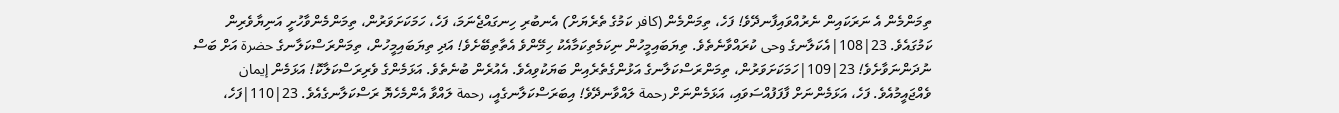ތިމަންމެން އެ ނަރަކައިން ނެރުއްވައިފާނދޭވެ! ފަހެ، ތިމަންމެން (كافر ކަމުގެ ތެރެޔަށް) އެނބުރި ހިނގައްޖެނަމަ، ފަހެ، ހަމަކަށަވަރުން، ތިމަންމެންވާހުށީ އަނިޔާވެރިން ކަމުގައެވެ. 23|108|އެކަލާނގެ وحى ކުރައްވާނެތެވެ. ތިޔަބައިމީހުން ނިކަމެތިކަމާއެކު ހިމޭންވެ އެތާތިބޭށެވެ! އަދި ތިޔަބައިމީހުން، ތިމަންރަސްކަލާނގެ حضرة އަށް ބަސް ނުދަންނަވާށެވެ! 23|109|ހަމަކަށަވަރުން، ތިމަންރަސްކަލާނގެ އަޅުންގެތެރެއިން ބަޔަކުވިއެވެ. އެއުރެން ބުނެތެވެ. އަޅަމެންގެ ވެރިރަސްކަލާކޮ! އަޅަމެން إيمان ވެއްޖައީމުއެވެ. ފަހެ، އަޅަމެންނަށް ފާފަފުއްސަވައި، އަޅަމެންނަށް رحمة ލައްވާނދޭވެ! އިބަރަސްކަލާނގެއީ، رحمة ލައްވާ އެންމެހެޔޮ ރަސްކަލާނގެއެވެ. 23|110|ފަހެ،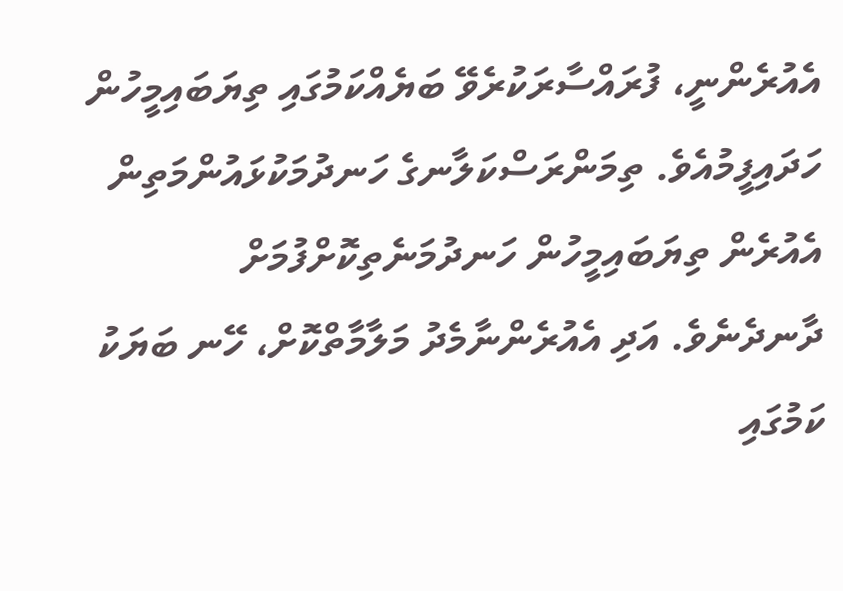އެއުރެންނީ، ފުރައްސާރަކުރެވޭ ބަޔެއްކަމުގައި ތިޔަބައިމީހުން ހަދައިފީމުއެވެ. ތިމަންރަސްކަލާނގެ ހަނދުމަކުޅައުންމަތިން އެއުރެން ތިޔަބައިމީހުން ހަނދުމަނެތިކޮށްފުމަށް ދާނދެނެވެ. އަދި އެއުރެންނާމެދު މަލާމާތްކޮށް، ހޭނ ބަޔަކު ކަމުގައި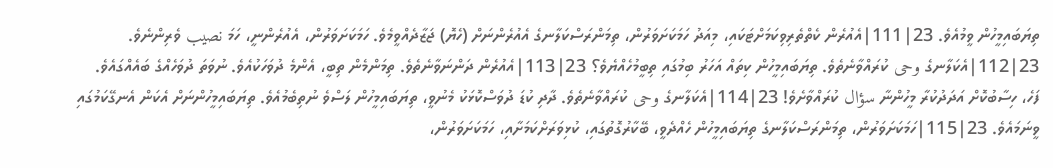ތިޔަބައިމީހުން ވީމުއެވެ. 23|111|އެއުރެން ކެތްތެރިވިކަމަށްޓަކައި، މިއަދު ހަމަކަށަވަރުން، ތިމަންރަސްކަލާނގެ އެއުރެންނަށް (ހެޔޮ) ޖަޒާދެއްވީމެވެ. ހަމަކަށަވަރުން، އެއުރެންނީ، ހަމަ نصيب ވެރިންނެވެ. 23|112|އެކަލާނގެ وحى ކުރައްވާނެތެވެ. ތިޔަބައިމީހުން ކިތައް އަހަރު ބިމުގައި ތިބީމުހެއްޔެވެ؟ 23|113|އެއުރެން ދަންނަވާނެތެވެ. ތިމަންމެން ތިބީ، އެންމެ ދުވަހަކުއެވެ. ނުވަތަ ދުވަހެއްގެ ބައެއްގައެވެ. ފަހެ، ހިސާބުކޮށް އަދަދުކުރާ މީހުންނާ سؤال ކުރައްވާށެވެ! 23|114|އެކަލާނގެ وحى ކުރައްވާނެތެވެ. ދާދި ކުޑަ ދުވަސްކޮޅަކު މެނުވީ، ތިޔަބައިމީހުން ލަސްވެ ނުތިބެމުއެވެ. ތިޔަބައިމީހުންނަށް އެކަން އެނގޭކަމުގައި ވީނަމައެވެ. 23|115|ހަމަކަށަވަރުން، ތިމަންރަސްކަލާނގެ ތިޔަބައިމީހުން ހެއްދެވީ، ބޭކާރުގޮތުގައި، ކުޅިވަރަށްކަމަށާއި، ހަމަކަށަވަރުން،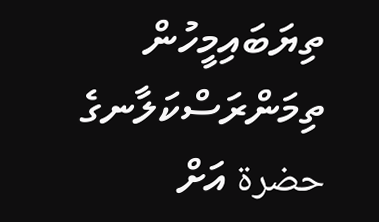ތިޔަބައިމީހުން ތިމަންރަސްކަލާނގެ حضرة އަށް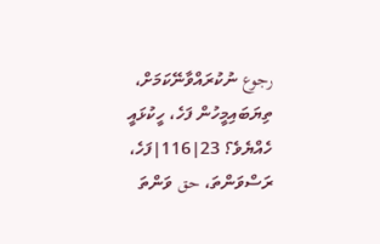رجوع ނުކުރައްވާނޭކަމަށް، ތިޔަބައިމީހުން ފަހެ، ހީކުޅައީ ހެއްޔެވެ؟ 23|116|ފަހެ، ރަސްވަންތަ، حق ވަންތަ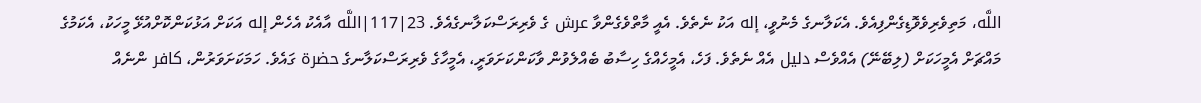اللَّه، މަތިވެރިވެވޮޑިގެންފިއެވެ. އެކަލާނގެ މެނުވީ، إله އަކު ނެތެވެ. އެއީ މާތްވެގެންވާ عرش ގެ ވެރިރަސްކަލާނގެއެވެ. 23|117|اللَّه އާއެކު އެހެން إله އަކަށް އަޅުކަންކޮށްއުޅޭ މީހަކު، އެކަމުގެ މައްޗަށް އެމީހަކަށް (ލިބޭނޭ) އެއްވެސް دليل އެއް ނެތެވެ. ފަހެ، އެމީހެއްގެ ހިސާބު ބެއްލެވުން ވާކަންކަށަވަރީ، އެމީހާގެ ވެރިރަސްކަލާނގެ حضرة ގައެވެ. ހަމަކަށަވަރުން، كافر ންނެއް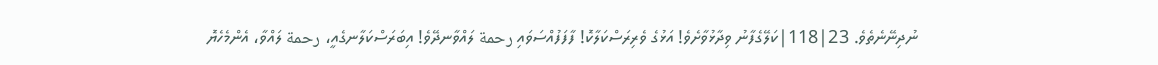ނުދިނޭނެތެވެ. 23|118|ކަލޭގެފާނު ވިދާޅުވާށެވެ! އަޅުގެ ވެރިރަސްކަލާކޮ! ފާފަފުއްސަވައި رحمة ލައްވާނދޭވެ! އިބަރަސްކަލާނގެއީ، رحمة ލައްވާ، އެންމެހެޔޮ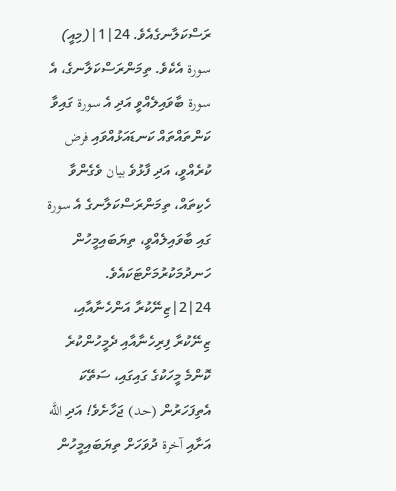ރަސްކަލާނގެއެވެ. 24|1|(މިއީ) سورة އެކެވެ. ތިމަންރަސްކަލާނގެ، އެ سورة ބާވައިލެއްވީ އަދި އެ سورة ގައިވާ ކަންތައްތައް ކަނޑައަޅުއްވައި فرض ކުރެއްވީ، އަދި ފާޅުވެ بيان ވެގެންވާ ހެކިތައް، ތިމަންރަސްކަލާނގެ އެ سورة ގައި ބާވައިލެއްވީ، ތިޔަބައިމީހުން ހަނދުމަކުރުމަށްޓަކައެވެ. 24|2|ޒިނޭކުރާ އަންހެނާއާއި، ޒިނޭކުރާ ފިރިހެނާއާއި ދެމީހުންކުރެ ކޮންމެ މީހަކުގެ ގައިގައި، ސަތޭކަ އެތިފަހަރުން (حد) ޖަހާށެވެ! އަދި اللَّه އަށާއި آخرة ދުވަހަށް ތިޔަބައިމީހުން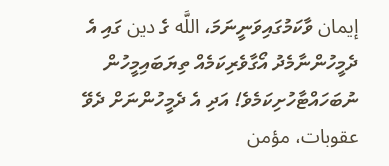إيمان ވާކަމުގައިވަނީނަމަ، اللَّه ގެ دين ގައި އެ ދެމީހުންނާމެދު އޯގާވެރިކަމެއް ތިޔަބައިމީހުން ނުބަހައްޓާހުށިކަމެވެ! އަދި އެ ދެމީހުންނަށް ދެވޭ عقوبات، مؤمن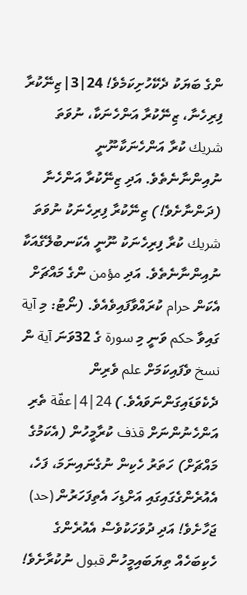ންގެ ބަޔަކު ދެކޭހުށިކަމެވެ! 24|3|ޒިނޭކުރާ ފިރިހެނާ، ޒިނޭކުރާ އަންހެނަކާ، ނުވަތަ شريك ކުރާ އަންހެނަކާނޫނީ ނުއިންނާނެތެވެ. އަދި ޒިނޭކުރާ އަންހެނާ (ދަންނާށެވެ!) ޒިނޭކުރާ ފިރިހެނަކު ނުވަތަ شريك ކުރާ ފިރިހެނަކު ނޫނީ އެކަނބުލޭގެއަކާ ނުއިންނާނެތެވެ. އަދި مؤمن ންގެ މައްޗަށް އެކަން حرام ކުރައްވާފައިވެއެވެ. (ނޯޓު: މި آية ގައިވާ حكم ވަނީ މި سورة ގެ 32ވަނަ آية ން نسخ ވެފައިކަމަށް علم ވެރިން ދެކެވަޑައިގަންނަވައެވެ.) 24|4|عفّة ތެރި އަންހެނުންނަށް قذف ކުރާމީހުން (އެކަމުގެ މައްޗަށް) ހަތަރު ހެކިން ނުގެނައިނަމަ، ފަހެ، އެއުރެންގެގައިގައި އަށްޑިހަ އެތިފަހަރުން (حد) ޖަހާށެވެ! އަދި ދުވަހަކުވެސް އެއުރެންގެ ހެކިބަހެއް ތިޔަބައިމީހުން قبول ނުކުރާށެވެ!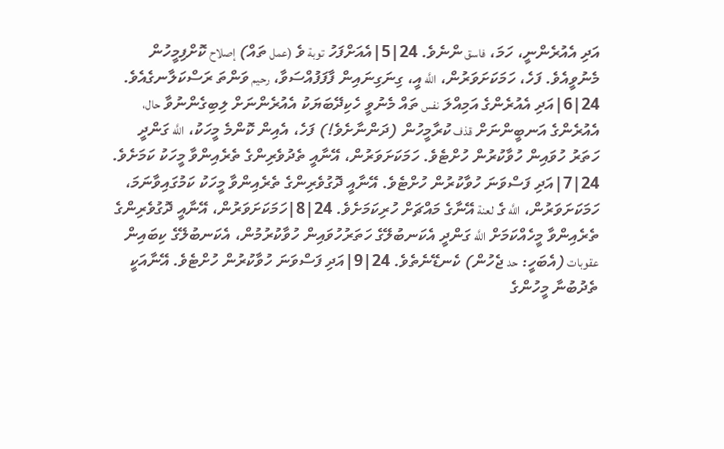އަދި އެއުރެންނީ، ހަމަ، فاسق ންނެވެ. 24|5|އެއަށްފަހު توبة ވެ (عمل ތައް) إصلاح ކޮށްފިމީހުން މެނުވީއެވެ. ފަހެ، ހަމަކަށަވަރުން، اللَّه އީ، ގިނަގިނައިން ފާފަފުއްސަވާ، رحيم ވަންތަ ރަސްކަލާނގެއެވެ. 24|6|އަދި އެއުރެންގެ އަމިއްލަ نفس ތައް މެނުވީ ހެކިދޭބަޔަކު އެއުރެންނަށް ލިބިގެންނުވާ حال، އެއުރެންގެ އަނބީންނަށް قذف ކުރާމީހުން (ދަންނާށެވެ!) ފަހެ، އެއިން ކޮންމެ މީހަކު، اللَّه ގަންދީ ހަތަރު ހުވައިން ހުވާކުރުން ހުށްޓެވެ. ހަމަކަށަވަރުން، އޭނާއީ ތެދުވެރިންގެ ތެރެއިންވާ މީހަކު ކަމަށެވެ. 24|7|އަދި ފަސްވަނަ ހުވާކުރުން ހުށްޓެވެ. އޭނާއީ ދޮގުވެރިންގެ ތެރެއިންވާ މީހަކު ކަމުގައިވާނަމަ، ހަމަކަށަވަރުން، اللَّه ގެ لعنة އޭނާގެ މައްޗަށް ހުރިކަމަށެވެ. 24|8|ހަމަކަށަވަރުން، އޭނާއީ ދޮގުވެރިންގެ ތެރެއިންވާ މީހެއްކަމަށް اللَّه ގަންދީ އެކަނބުލޭގެ ހަތަރުހުވައިން ހުވާކުރުމުން، އެކަނބުލޭގެ ކިބައިން عقوبات (އެބަހީ: حد ޖެހުން) ކެނޑޭނެތެވެ. 24|9|އަދި ފަސްވަނަ ހުވާކުރުން ހުށްޓެވެ. އޭނާއަކީ ތެދުބުނާ މީހުންގެ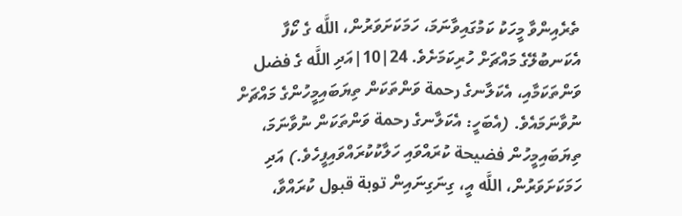ތެރެއިންވާ މީހަކު ކަމުގައިވާނަމަ، ހަމަކަށަވަރުން، اللَّه ގެ ކޯފާ އެކަނބުލޭގެ މައްޗަށް ހުރިކަމަށެވެ. 24|10|އަދި اللَّه ގެ فضل ވަންތަކަމާއި، އެކަލާނގެ رحمة ވަންތަކަން ތިޔަބައިމީހުންގެ މައްޗަށް ނުވާނަމައެވެ. (އެބަހީ: އެކަލާނގެ رحمة ވަންތަކަން ނުވާނަމަ، ތިޔަބައިމީހުން فضيحة ކުރައްވައި ހަލާކުކުރައްވައިފީހެވެ.) އަދި ހަމަކަށަވަރުން، اللَّه އީ، ގިނަގިނައިން توبة قبول ކުރައްވާ،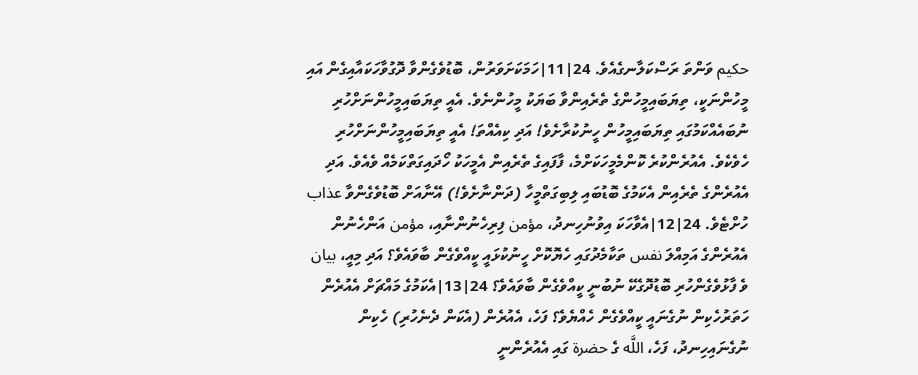حكيم ވަންތަ ރަސްކަލާނގެއެވެ. 24|11|ހަމަކަށަވަރުން، ބޮޑުވެގެންވާ ދޮގުވާހަކައާއިގެން އައި މީހުންނަކީ، ތިޔަބައިމީހުންގެ ތެރެއިންވާ ބަޔަކު މީހުންނެވެ. އެއީ ތިޔަބައިމީހުންނަށްހުރި ނުބައެއްކަމުގައި ތިޔަބައިމީހުން ހީނުކުރާށެވެ! އަދި ކިއެއްތަ! އެއީ ތިޔަބައިމީހުންނަށްހުރި ހެވެކެވެ. އެއުރެންކުރެ ކޮންމެމީހަކަށްމެ، ފާފައިގެ ތެރެއިން އެމީހަކު ހޯދައިގަތްކަމެއް ވެއެވެ. އަދި އެއުރެންގެ ތެރެއިން އެކަމުގެ ބޮޑުބައި ލިބިގަތްމީހާ (ދަންނާށެވެ!) އޭނާއަށް ބޮޑުވެގެންވާ عذاب ހުށްޓެވެ. 24|12|އެވާހަކަ އިވުނުހިނދު، مؤمن ފިރިހެނުންނާއި، مؤمن އަންހެނުން އެއުރެންގެ އަމިއްލަ نفس ތަކާމެދުގައި ހެޔޮކޮށް ހީނުކުޅައީ ކީއްވެގެން ބާވައެވެ؟ އަދި މިއީ، بيان ވެ ފާޅުވެގެންހުރި ބޮޑުދޮގެކޭ ނުބުނީ ކީއްވެގެން ބާވައެވެ؟ 24|13|އެކަމުގެ މައްޗަށް އެއުރެން ހަތަރުހެކިން ނުގެނައީ ކީއްވެގެން ހެއްޔެވެ؟ ފަހެ، އެއުރެން (އެކަން ދެނެހުރި) ހެކިން ނުގެނައިހިނދު، ފަހެ، اللَّه ގެ حضرة ގައި އެއުރެންނީ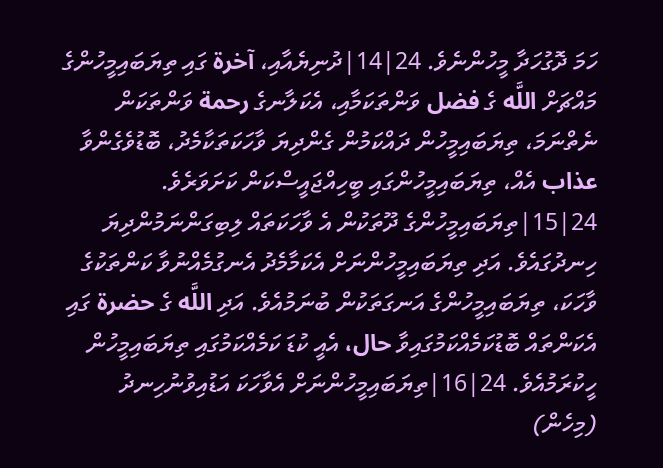ހަމަ ދޮގުހަދާ މީހުންނެވެ. 24|14|ދުނިޔެއާއި، آخرة ގައި ތިޔަބައިމީހުންގެ މައްޗަށް اللَّه ގެ فضل ވަންތަކަމާއި، އެކަލާނގެ رحمة ވަންތަކަން ނެތްނަމަ، ތިޔަބައިމީހުން ދައްކަމުން ގެންދިޔަ ވާހަކަތަކާމެދު، ބޮޑުވެގެންވާ عذاب އެއް، ތިޔަބައިމީހުންގައި ބީހިއްޖައީސްކަން ކަށަވަރެވެ. 24|15|ތިޔަބައިމީހުންގެ ދޫތަކުން އެ ވާހަކަތައް ލިބިގަންނަމުންދިޔަ ހިނދުގައެވެ. އަދި ތިޔަބައިމީހުންނަށް އެކަމާމެދު އެނގުމެއްނުވާ ކަންތަކުގެ ވާހަކަ، ތިޔަބައިމީހުންގެ އަނގަތަކުން ބުނަމުއެވެ. އަދި اللَّه ގެ حضرة ގައި އެކަންތައް ބޮޑުކަމެއްކަމުގައިވާ حال، އެއީ ކުޑަ ކަމެއްކަމުގައި ތިޔަބައިމީހުން ހީކުރަމުއެވެ. 24|16|ތިޔަބައިމީހުންނަށް އެވާހަކަ އަޑުއިވުނުހިނދު (މިހެން)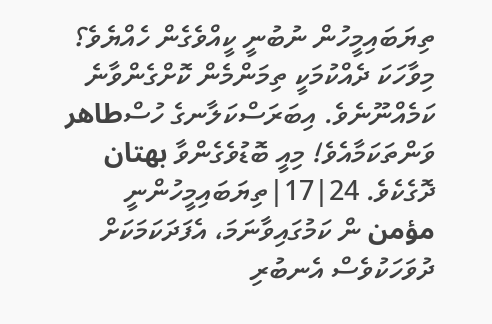ތިޔަބައިމީހުން ނުބުނީ ކީއްވެގެން ހެއްޔެވެ؟ މިވާހަކަ ދެއްކުމަކީ ތިމަންމެން ކޮށްގެންވާނެ ކަމެއްނޫނެވެ. އިބަރަސްކަލާނގެ ހުސްطاهر ވަންތަކަމާއެވެ! މިއީ ބޮޑުވެގެންވާ بهتان ދޮގެކެވެ. 24|17|ތިޔަބައިމީހުންނީ مؤمن ން ކަމުގައިވާނަމަ، އެފަދަކަމަކަށް ދުވަހަކުވެސް އެނބުރި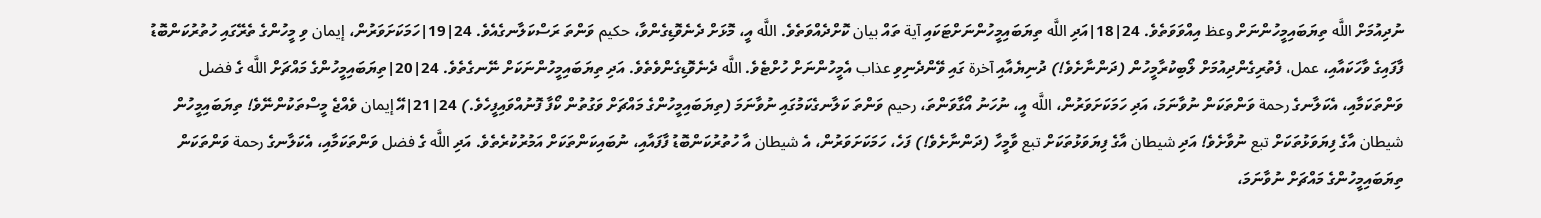ނުދިއުމަށް اللَّه ތިޔަބައިމީހުންނަށް وعظ އިއްވަވަތެވެ. 24|18|އަދި اللَّه ތިޔަބައިމީހުންނަށްޓަކައި آية ތައް بيان ކޮށްދެއްވަތެވެ. اللَّه އީ، މޮޅަށް ދެނެވޮޑިގެންވާ، حكيم ވަންތަ ރަސްކަލާނގެއެވެ. 24|19|ހަމަކަށަވަރުން، إيمان ވި މީހުންގެ ތެރޭގައި ހުތުރުކަންބޮޑު ފާފައިގެ ވާހަކައާއި، عمل، ފެތުރިގެންދިއުމަށް ލޯބިކުރާމީހުން (ދަންނާށެވެ!) ދުނިޔެއާއި آخرة ގައި ވޭންދެނިވި عذاب އެމީހުންނަށް ހުށްޓެވެ. اللَّه ދެނެވޮޑިގެންވެތެވެ. އަދި ތިޔަބައިމީހުންނަކަށް ނޭނގެތެވެ. 24|20|ތިޔަބައިމީހުންގެ މައްޗަށް اللَّه ގެ فضل ވަންތަކަމާއި، އެކަލާނގެ رحمة ވަންތަކަން ނުވާނަމަ، އަދި ހަމަކަށަވަރުން، اللَّه އީ، ނުހަނު އޯގާވަންތަ، رحيم ވަންތަ ކަލާނގެކަމުގައި ނުވާނަމަ (ތިޔަބައިމީހުންގެ މައްޗަށް ވަގުތުން ކޯފާ ފޮނުއްވައިފީހެވެ.) 24|21|އޭ إيمان ވެއްޖެ މީސްތަކުންނޭވެ! ތިޔަބައިމީހުން شيطان އާގެ ފިޔަވަޅުތަކަށް تبع ނުވާށެވެ! އަދި شيطان އާގެ ފިޔަވަޅުތަކަށް تبع ވާމީހާ (ދަންނާށެވެ!) ފަހެ، ހަމަކަށަވަރުން، އެ شيطان އާ ހުތުރުކަންބޮޑު ފާފައާއި، ނުބައިކަންތަކަށް އަމުރުކުރެތެވެ. އަދި اللَّه ގެ فضل ވަންތަކަމާއި، އެކަލާނގެ رحمة ވަންތަކަން ތިޔަބައިމީހުންގެ މައްޗަށް ނުވާނަމަ،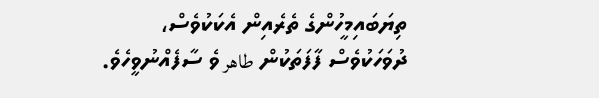ތިޔަބައިމީހުންގެ ތެރެއިން އެކަކުވެސް، ދުވަހަކުވެސް ފާފަތަކުން طاهر ވެ ސާފެއްނުވީހެވެ.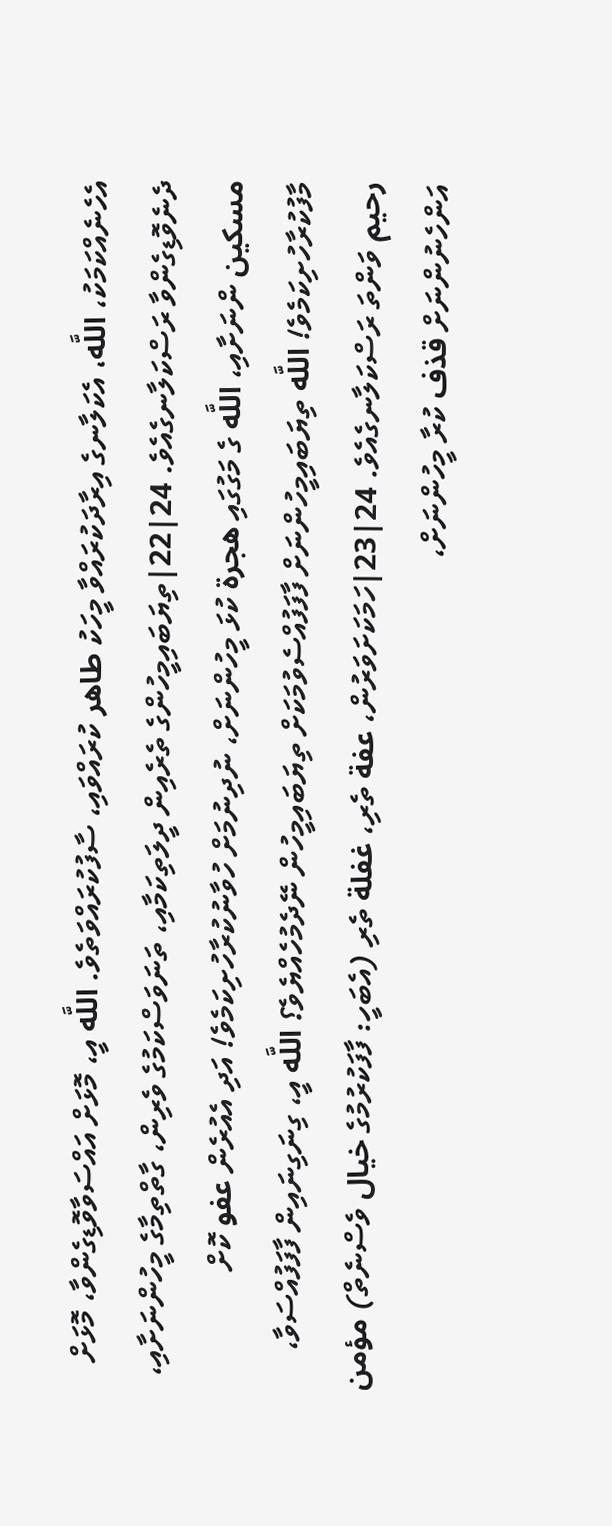އެހެނެއްކަމަކު، اللَّه، އެކަލާނގެ އިރާދަކުރައްވާ މީހަކު طاهر ކުރައްވައި، ސާފުކުރައްވަތެވެ. اللَّه އީ، މޮޅަށް އައްސަވާވޮޑިގެންވާ، މޮޅަށް ދެނެވޮޑިގެންވާ ރަސްކަލާނގެއެވެ. 24|22|ތިޔަބައިމީހުންގެ ތެރެއިން ދީލަތިކަމާއި، ތަނަވަސްކަމުގެ ވެރިން، ގާތްތިމާގެ މީހުންނަށާއި، مسكين ންނަށާއި، اللَّه ގެ މަގުގައި هجرة ކުޅަ މީހުންނަށް، ނުދިނުމަށް ހުވާނުކުރާހުށިކަމެވެ! އަދި އެއުރެން عفو ކޮށް މާފުކުރާހުށިކަމެވެ! اللَّه ތިޔަބައިމީހުންނަށް ފާފަފުއްސެވުމަކަށް ތިޔަބައިމީހުން ނޭދެމުހެއްޔެވެ؟ اللَّه އީ، ގިނަގިނައިން ފާފަފުއްސަވާ، رحيم ވަންތަ ރަސްކަލާނގެއެވެ. 24|23|ހަމަކަށަވަރުން، عفة ތެރި، غفلة ތެރި (އެބަހީ: ފާފަކުރުމުގެ خيال ވެސްނެތް) مؤمن އަންހެނުންނަށް قذف ކުރާ މީހުންނަށް،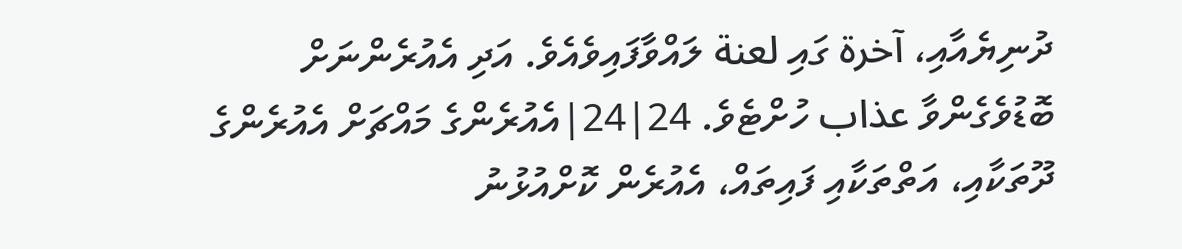ދުނިޔެއާއި، آخرة ގައި لعنة ލައްވާފައިވެއެވެ. އަދި އެއުރެންނަށް ބޮޑުވެގެންވާ عذاب ހުށްޓެވެ. 24|24|އެއުރެންގެ މައްޗަށް އެއުރެންގެ ދޫތަކާއި، އަތްތަކާއި ފައިތައް، އެއުރެން ކޮށްއުޅުނު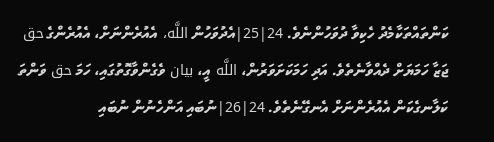ކަންތައްތަކާމެދު ހެކިވާ ދުވަހުންނެވެ. 24|25|އެދުވަހުން اللَّه، އެއުރެންނަށް، އެއުރެންގެ حق ޖަޒާ ހަމަޔަށް ދެއްވާނެތެވެ. އަދި ހަމަކަށަވަރުން، اللَّه އީ، بيان ވެގެންވާގޮތުގައި، ހަމަ حق ވަންތަ ކަލާނގެކަން އެއުރެންނަށް އެނގޭނެތެވެ. 24|26|ނުބައި އަންހެނުން ނުބައި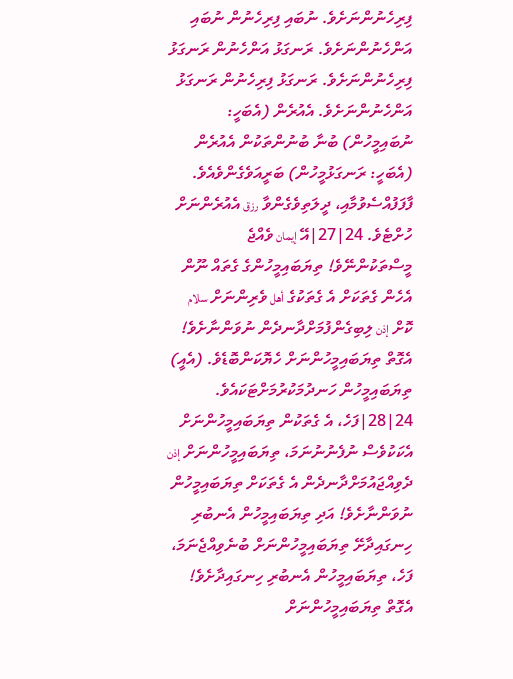ފިރިހެނުންނަށެވެ. ނުބައި ފިރިހެނުން ނުބައި އަންހެނުންނަށެވެ. ރަނގަޅު އަންހެނުން ރަނގަޅު ފިރިހެނުންނަށެވެ. ރަނގަޅު ފިރިހެނުން ރަނގަޅު އަންހެނުންނަށެވެ. އެއުރެން (އެބަހީ: ނުބައިމީހުން) ބުނާ ބުނުންތަކުން އެއުރެން (އެބަހީ: ރަނގަޅުމީހުން) ބަރީއަވެގެންވެއެވެ. ފާފަފުއްސެވުމާއި، ދީލަތިވެގެންވާ رزق އެއުރެންނަށް ހުށްޓެވެ. 24|27|އޭ إيمان ވެއްޖެ މީސްތަކުންނޭވެ! ތިޔަބައިމީހުންގެ ގެތައް ނޫން އެހެން ގެތަކަށް އެ ގެތަކުގެ أهل ވެރިންނަށް سلام ކޮށް إذن ލިބިގެންފުމަށްދާނދެން ނުވަންނާށެވެ! އެގޮތް ތިޔަބައިމީހުންނަށް ހެޔޮކަންބޮޑެވެ. (އެއީ) ތިޔަބައިމީހުން ހަނދުމަކުރުމަށްޓަކައެވެ. 24|28|ފަހެ، އެ ގެތަކުން ތިޔަބައިމީހުންނަށް އެކަކުވެސް ނުފެނުނުނަމަ، ތިޔަބައިމީހުންނަށް إذن ދެވިއްޖައުމަށްދާނދެން އެ ގެތަކަށް ތިޔަބައިމީހުން ނުވަންނާށެވެ! އަދި ތިޔަބައިމީހުން އެނބުރި ހިނގައިދާށޭ ތިޔަބައިމީހުންނަށް ބުނެވިއްޖެނަމަ، ފަހެ، ތިޔަބައިމީހުން އެނބުރި ހިނގައިދާށެވެ! އެގޮތް ތިޔަބައިމީހުންނަށް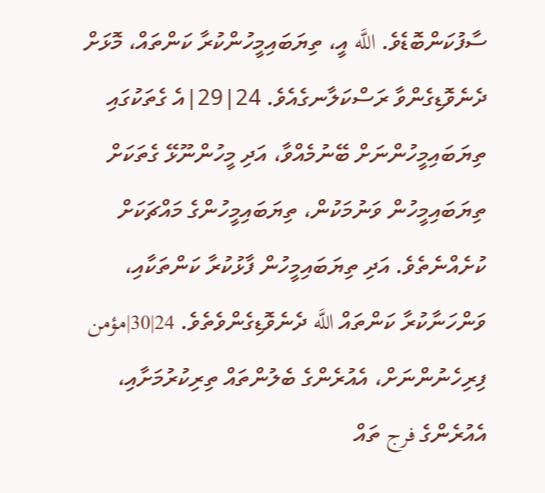ސާފުކަންބޮޑެވެ. اللَّه އީ، ތިޔަބައިމީހުންކުރާ ކަންތައް، މޮޅަށް ދެނެވޮޑިގެންވާ ރަސްކަލާނގެއެވެ. 24|29|އެ ގެތަކުގައި ތިޔަބައިމީހުންނަށް ބޭނުމެއްވާ، އަދި މީހުންނޫޅޭ ގެތަކަށް ތިޔަބައިމީހުން ވަނުމަކުން، ތިޔަބައިމީހުންގެ މައްޗަކަށް ކުށެއްނެތެވެ. އަދި ތިޔަބައިމީހުން ފާޅުކުރާ ކަންތަކާއި، ވަންހަނާކުރާ ކަންތައް اللَّه ދެނެވޮޑިގެންވެތެވެ. 24|30|مؤمن ފިރިހެނުންނަށް، އެއުރެންގެ ބެލުންތައް ތިރިކުރުމަށާއި، އެއުރެންގެ فرج ތައް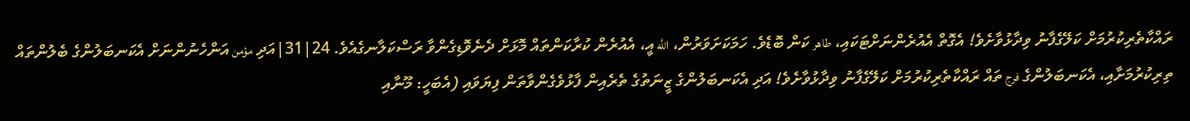ރައްކާތެރިކުރުމަށް ކަލޭގެފާނު ވިދާޅުވާށެވެ! އެގޮތް އެއުރެންނަށްޓަކައި، طاهر ކަން ބޮޑެވެ. ހަމަކަށަވަރުން، اللَّه އީ، އެއުރެން ކުރާކަންތައް މޮޅަށް ދެނެވޮޑިގެންވާ ރަސްކަލާނގެއެވެ. 24|31|އަދި مؤمن އަންހެނުންނަށް އެކަނބަލުންގެ ބެލުންތައް ތިރިކުރުމަށާއި، އެކަނބަލުންގެ فرج ތައް ރައްކާތެރިކުރުމަށް ކަލޭގެފާނު ވިދާޅުވާށެވެ! އަދި އެކަނބަލުންގެ ޒީނަތުގެ ތެރެއިން ފާޅުވެގެންވާތަން ފިޔަވައި (އެބަހީ: މޫނާއި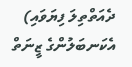ދެއަތްތިލަ ފިޔަވައި) އެކަނބަލުންގެ ޒީނަތް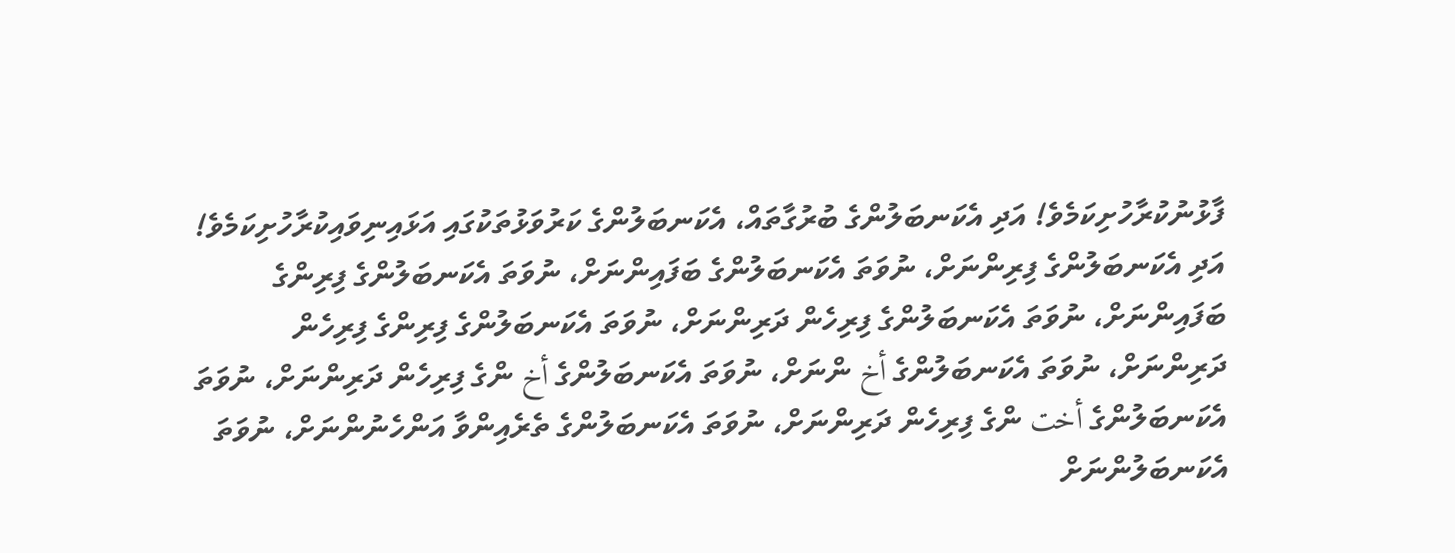ފާޅުނުކުރާހުށިކަމެވެ! އަދި އެކަނބަލުންގެ ބުރުގާތައް، އެކަނބަލުންގެ ކަރުވަޅުތަކުގައި އަޅައިނިވައިކުރާހުށިކަމެވެ! އަދި އެކަނބަލުންގެ ފިރިންނަށް، ނުވަތަ އެކަނބަލުންގެ ބަފައިންނަށް، ނުވަތަ އެކަނބަލުންގެ ފިރިންގެ ބަފައިންނަށް، ނުވަތަ އެކަނބަލުންގެ ފިރިހެން ދަރިންނަށް، ނުވަތަ އެކަނބަލުންގެ ފިރިންގެ ފިރިހެން ދަރިންނަށް، ނުވަތަ އެކަނބަލުންގެ أخ ންނަށް، ނުވަތަ އެކަނބަލުންގެ أخ ންގެ ފިރިހެން ދަރިންނަށް، ނުވަތަ އެކަނބަލުންގެ أخت ންގެ ފިރިހެން ދަރިންނަށް، ނުވަތަ އެކަނބަލުންގެ ތެރެއިންވާ އަންހެނުންނަށް، ނުވަތަ އެކަނބަލުންނަށް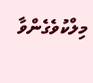މިލްކުވެގެންވާ